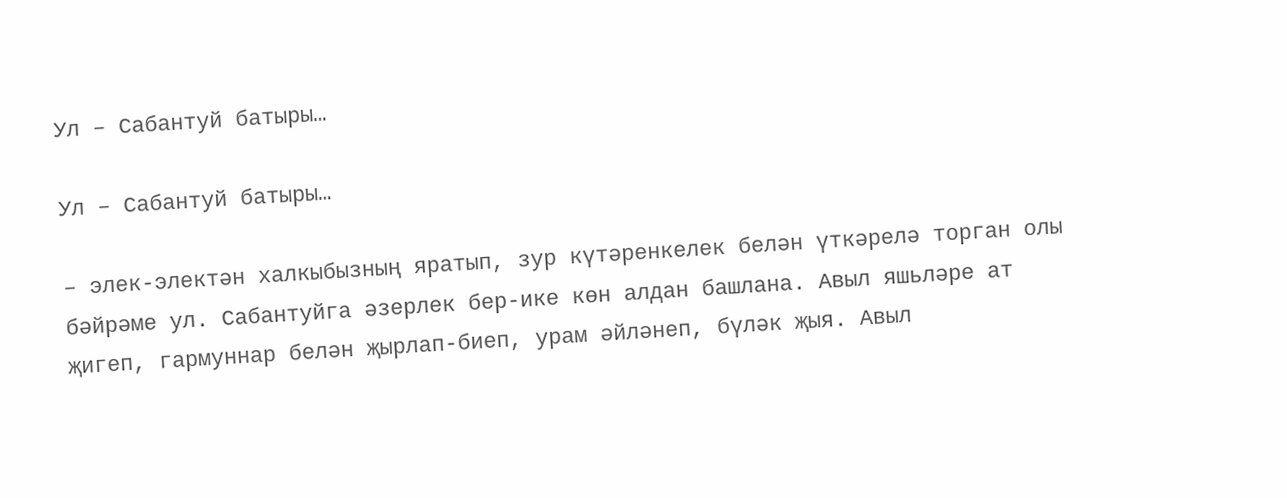Ул – Сабантуй батыры…

Ул – Сабантуй батыры…

– элек-электән халкыбызның яратып, зур күтәренкелек белән үткәрелә торган олы бәйрәме ул. Сабантуйга әзерлек бер-ике көн алдан башлана. Авыл яшьләре ат җигеп, гармуннар белән җырлап-биеп, урам әйләнеп, бүләк җыя. Авыл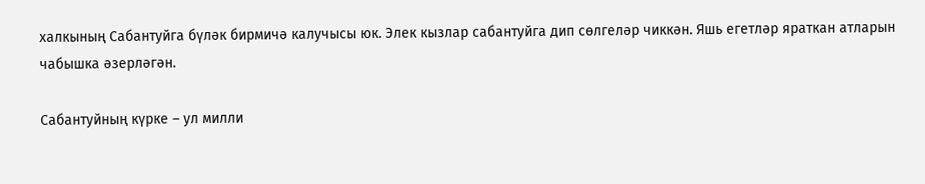халкының Сабантуйга бүләк бирмичә калучысы юк. Элек кызлар сабантуйга дип сөлгеләр чиккән. Яшь егетләр яраткан атларын чабышка әзерләгән.

Сабантуйның күрке – ул милли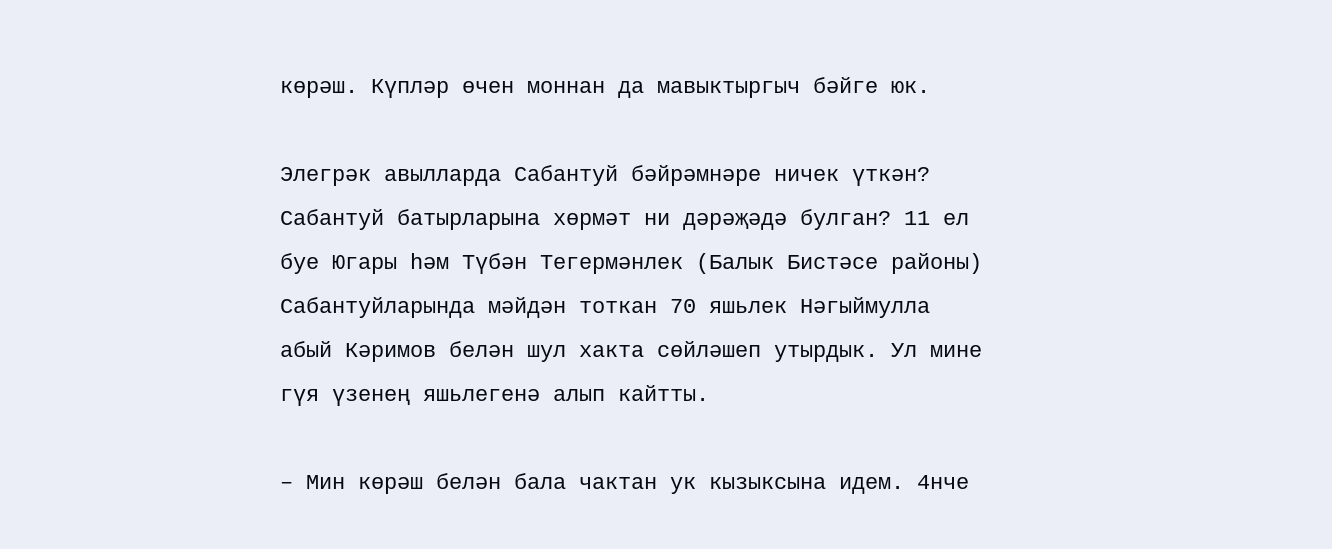көрәш. Күпләр өчен моннан да мавыктыргыч бәйге юк.

Элегрәк авылларда Сабантуй бәйрәмнәре ничек үткән? Сабантуй батырларына хөрмәт ни дәрәҗәдә булган? 11 ел буе Югары һәм Түбән Тегермәнлек (Балык Бистәсе районы) Сабантуйларында мәйдән тоткан 70 яшьлек Нәгыймулла абый Кәримов белән шул хакта сөйләшеп утырдык. Ул мине гүя үзенең яшьлегенә алып кайтты.

– Мин көрәш белән бала чактан ук кызыксына идем. 4нче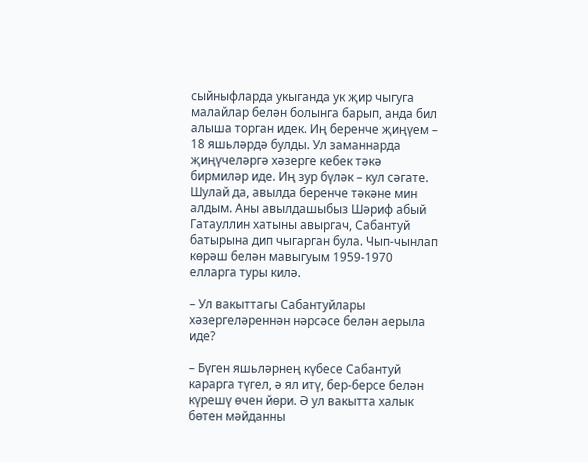сыйныфларда укыганда ук җир чыгуга малайлар белән болынга барып, анда бил алыша торган идек. Иң беренче җиңүем – 18 яшьләрдә булды. Ул заманнарда җиңүчеләргә хәзерге кебек тәкә бирмиләр иде. Иң зур бүләк – кул сәгате. Шулай да, авылда беренче тәкәне мин алдым. Аны авылдашыбыз Шәриф абый Гатауллин хатыны авыргач, Сабантуй батырына дип чыгарган була. Чып-чынлап көрәш белән мавыгуым 1959-1970 елларга туры килә.

– Ул вакыттагы Сабантуйлары хәзергеләреннән нәрсәсе белән аерыла иде?

– Бүген яшьләрнең күбесе Сабантуй карарга түгел, ә ял итү, бер-берсе белән күрешү өчен йөри. Ә ул вакытта халык бөтен мәйданны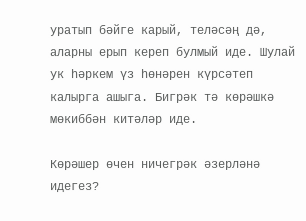уратып бәйге карый, теләсәң дә, аларны ерып кереп булмый иде. Шулай ук һәркем үз һөнәрен күрсәтеп калырга ашыга. Бигрәк тә көрәшкә мөкиббән китәләр иде.

Көрәшер өчен ничегрәк әзерләнә идегез?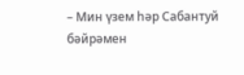– Мин үзем һәр Сабантуй бәйрәмен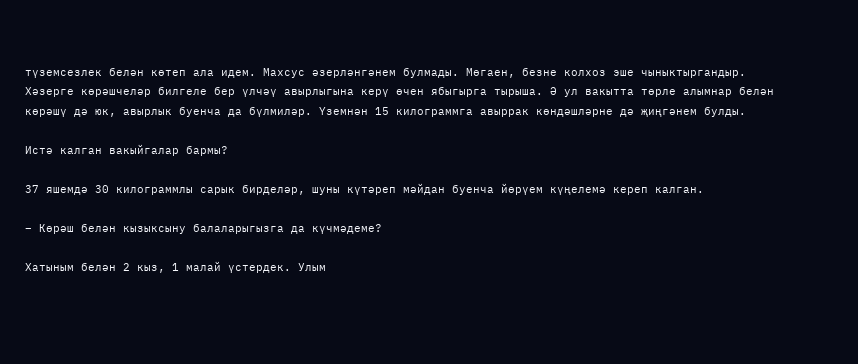түземсезлек белән көтеп ала идем. Махсус әзерләнгәнем булмады. Мөгаен, безне колхоз эше чыныктыргандыр. Хәзерге көрәшчеләр билгеле бер үлчәү авырлыгына керү өчен ябыгырга тырыша. Ә ул вакытта төрле алымнар белән көрәшү дә юк, авырлык буенча да бүлмиләр. Үземнән 15 килограммга авыррак көндәшләрне дә җиңгәнем булды.

Истә калган вакыйгалар бармы?

37 яшемдә 30 килограммлы сарык бирделәр, шуны күтәреп мәйдан буенча йөрүем күңелемә кереп калган.

– Көрәш белән кызыксыну балаларыгызга да күчмәдеме?

Хатыным белән 2 кыз, 1 малай үстердек. Улым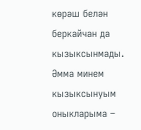көрәш белән беркайчан да кызыксынмады. Әмма минем кызыксынуым оныкларыма –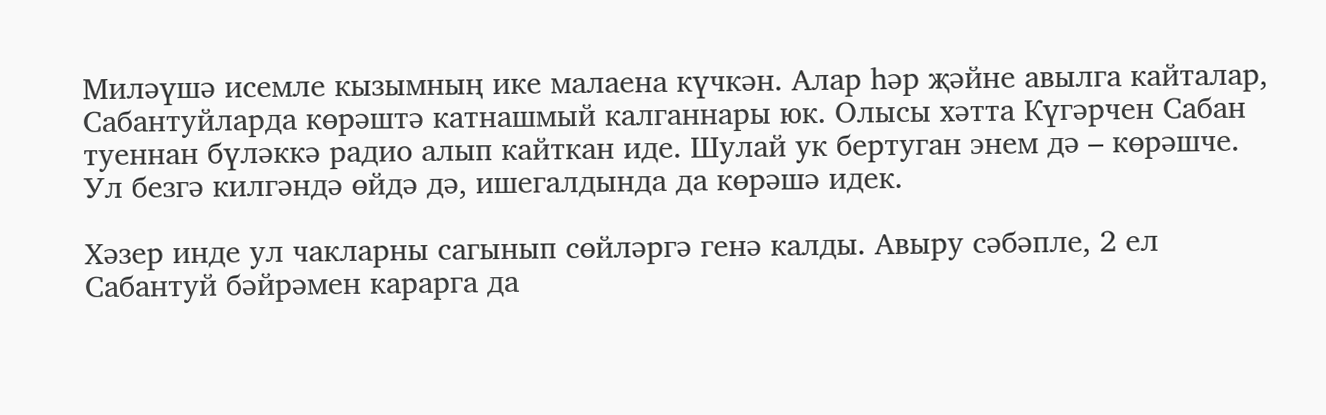Миләүшә исемле кызымның ике малаена күчкән. Алар һәр җәйне авылга кайталар, Сабантуйларда көрәштә катнашмый калганнары юк. Олысы хәтта Күгәрчен Сабан туеннан бүләккә радио алып кайткан иде. Шулай ук бертуган энем дә – көрәшче. Ул безгә килгәндә өйдә дә, ишегалдында да көрәшә идек.

Хәзер инде ул чакларны сагынып сөйләргә генә калды. Авыру сәбәпле, 2 ел Сабантуй бәйрәмен карарга да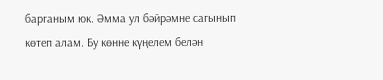барганым юк. Әмма ул бәйрәмне сагынып көтеп алам. Бу көнне күңелем белән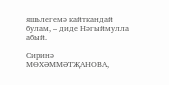яшьлегемә кайткандай булам, – диде Нәгыймулла абый.

Сиринә МӨХӘММӘТҖАНОВА,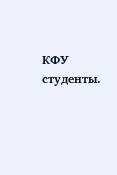КФУ студенты.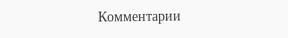Комментарии